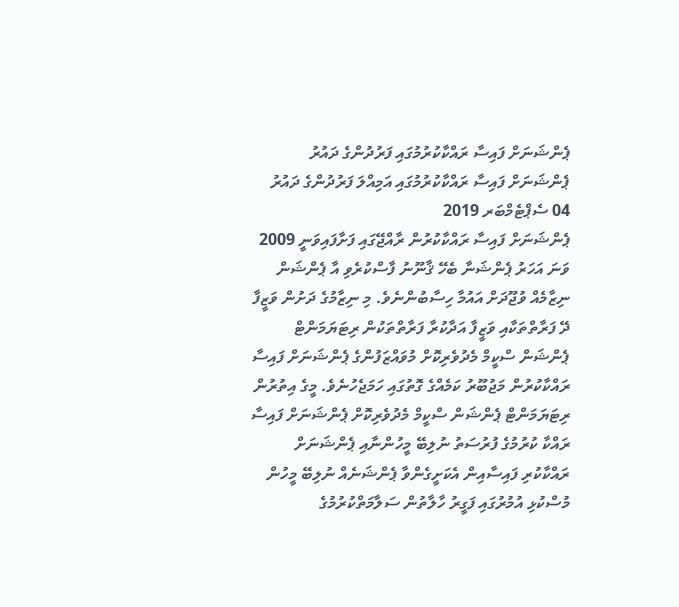ޕެންޝަނަށް ފައިސާ ރައްކާކުރުމުގައި ފަރުދުންގެ ދައުރު
ޕެންޝަނަށް ފައިސާ ރައްކާކުރުމުގައި އަމިއްލަ ފަރުދުންގެ ދައުރު
04 ސެޕްޓެމްބަރ 2019
ޕެންޝަނަށް ފައިސާ ރައްކާކުރުން ރާއްޖޭގައި ފަށާފައިވަނީ 2009 ވަނަ އަހަރު ޕެންޝަނާ ބެހޭ ޤާނޫނު ފާސްކުރެވި އާ ޕެންޝަން ނިޒާމެއް ވުޖޫދަށް އައުމާ ހިސާބުންނެވެ. މި ނިޒާމުގެ ދަށުން ވަޒީފާ ދޭ ފަރާތްތަކާއި ވަޒީފާ އަދާކުރާ ފަރާތްތަކުން ރިޓަޔަމަންޓް ޕެންޝަން ސްކީމް މެދުވެރިކޮށް މުވައްޒަފުންގެ ޕެންޝަނަށް ފައިސާ ރައްކާކުރުން މަޖުބޫރު ކަމެއްގެ ގޮތުގައި ހަމަޖެހުނެވެ. މީގެ އިތުރުން ރިޓަޔަމަންޓް ޕެންޝަން ސްކީމް މެދުވެރިކޮށް ޕެންޝަނަށް ފައިސާ ރައްކާ ކުރުމުގެ ފުރުސަތު ނުލިބޭ މީހުންނާއި ޕެންޝަނަށް ރައްކާކުރި ފައިސާއިން އެކަށީގެންވާ ޕެންޝަނެއް ނުލިބޭ މީހުން މުސްކުޅި އުމުރުގައި ފަގީރު ހާލާތުން ސަލާމަތްކުރުމުގެ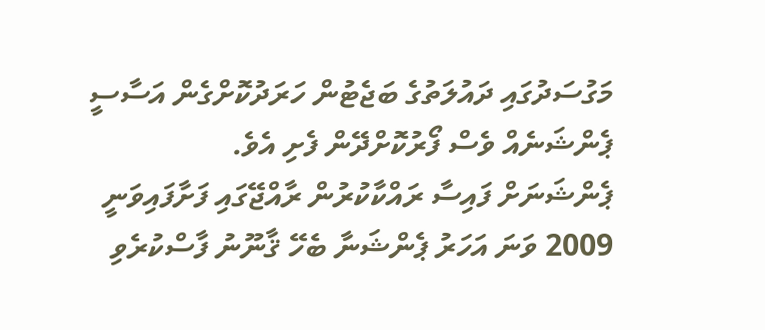މަގުސަދުގައި ދައުލަތުގެ ބަޖެޓުން ހަރަދުކޮށްގެން އަސާސީ ޕެންޝަނެއް ވެސް ފޯރުކޮށްދޭން ފެށި އެވެ.
ޕެންޝަނަށް ފައިސާ ރައްކާކުރުން ރާއްޖޭގައި ފަށާފައިވަނީ 2009 ވަނަ އަހަރު ޕެންޝަނާ ބެހޭ ޤާނޫނު ފާސްކުރެވި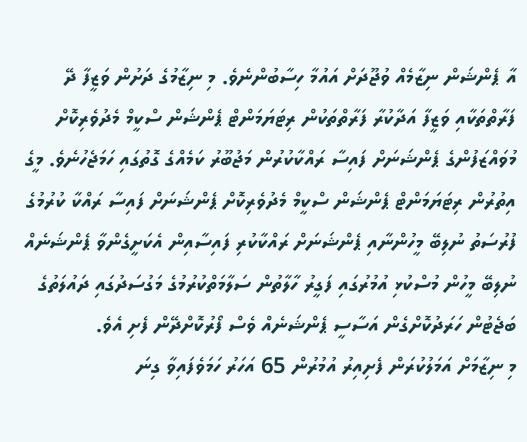އާ ޕެންޝަން ނިޒާމެއް ވުޖޫދަށް އައުމާ ހިސާބުންނެވެ. މި ނިޒާމުގެ ދަށުން ވަޒީފާ ދޭ ފަރާތްތަކާއި ވަޒީފާ އަދާކުރާ ފަރާތްތަކުން ރިޓަޔަމަންޓް ޕެންޝަން ސްކީމް މެދުވެރިކޮށް މުވައްޒަފުންގެ ޕެންޝަނަށް ފައިސާ ރައްކާކުރުން މަޖުބޫރު ކަމެއްގެ ގޮތުގައި ހަމަޖެހުނެވެ. މީގެ އިތުރުން ރިޓަޔަމަންޓް ޕެންޝަން ސްކީމް މެދުވެރިކޮށް ޕެންޝަނަށް ފައިސާ ރައްކާ ކުރުމުގެ ފުރުސަތު ނުލިބޭ މީހުންނާއި ޕެންޝަނަށް ރައްކާކުރި ފައިސާއިން އެކަށީގެންވާ ޕެންޝަނެއް ނުލިބޭ މީހުން މުސްކުޅި އުމުރުގައި ފަގީރު ހާލާތުން ސަލާމަތްކުރުމުގެ މަގުސަދުގައި ދައުލަތުގެ ބަޖެޓުން ހަރަދުކޮށްގެން އަސާސީ ޕެންޝަނެއް ވެސް ފޯރުކޮށްދޭން ފެށި އެވެ.
މި ނިޒާމަށް އަމަލުކުރަން ފެށިއިރު އުމުރުން 65 އަހަރު ހަމަވެފައިވާ ގިނަ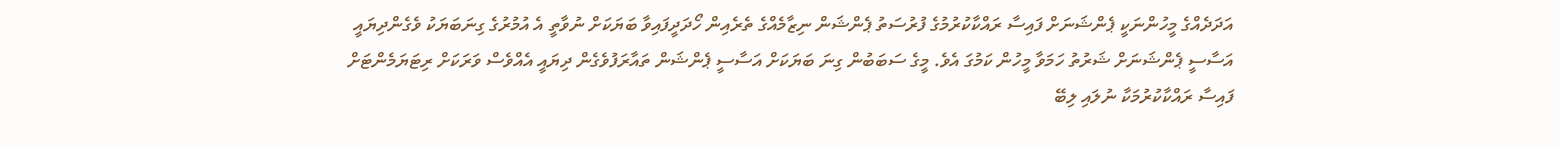އަދަދެއްގެ މީހުންނަކީ ޕެންޝަނަށް ފައިސާ ރައްކާކުރުމުގެ ފުރުސަތު ޕެންޝަން ނިޒާމެއްގެ ތެރެއިން ހޯދަދީފައިވާ ބަޔަކަށް ނުވާތީ އެ އުމުރުގެ ގިނަބަޔަކު ވެގެންދިޔައީ އަސާސީ ޕެންޝަނަށް ޝަރުތު ހަމަވާ މީހުން ކަމުގަ އެވެ. މީގެ ސަބަބުން ގިނަ ބަޔަކަށް އަސާސީ ޕެންޝަން ތައާރަފުވެގެން ދިޔައީ އެއްވެސް ވަރަކަށް ރިޓަޔަމެންޓަށް ފައިސާ ރައްކާކުރުމަކާ ނުލައި ލިބޭ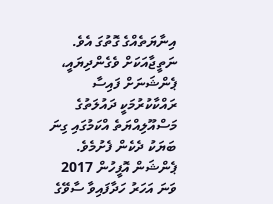އިނާޔަތެއްގެ ގޮތުގަ އެވެ.
ނަތީޖާއަކަށް ވެގެންދިޔައީ، ޕެންޝަނަށް ފައިސާ ރައްކާކުރުމަކީ ދައުލަތުގެ މަސްއޫލިއްޔަތެ އްކަމުގައި ގިނަ ބަޔަކު ދެކެން ފެށުމެވެ. ޕެންޝަން އޮފީހުން 2017 ވަނަ އަހަރު ހަދާފައިވާ ސާވޭގެ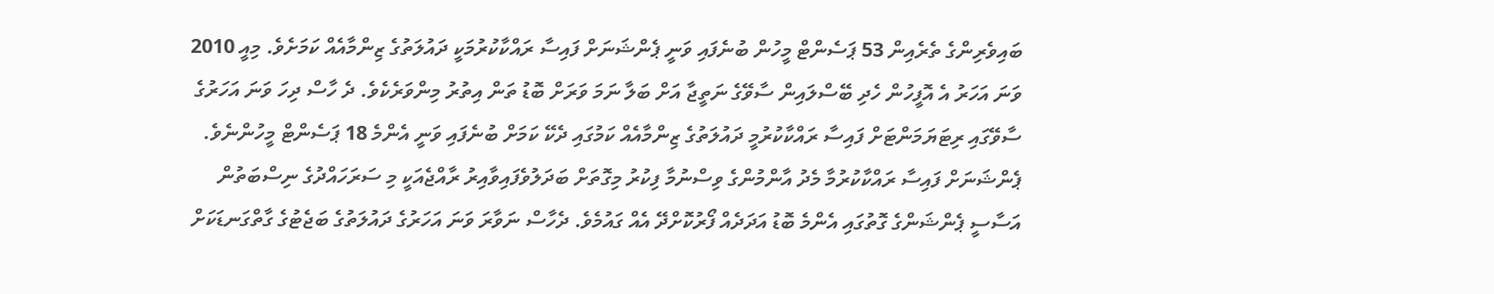ބައިވެރިންގެ ތެރެއިން 53 ޕަސެންޓް މީހުން ބުނެފައި ވަނީ ޕެންޝަނަށް ފައިސާ ރައްކާކުރުމަކީ ދައުލަތުގެ ޒިންމާއެއް ކަމަށެވެ. މިއީ 2010 ވަނަ އަހަރު އެ އޮފީހުން ހެދި ބޭސްލައިން ސާވޭގެ ނަތީޖާ އަށް ބަލާ ނަމަ ވަރަށް ބޮޑު ތަން އިތުރު މިންވަރެކެވެ. ދެ ހާސް ދިހަ ވަނަ އަހަރުގެ ސާވޭގައި ރިޓަޔަމަންޓަށް ފައިސާ ރައްކާކުރުމީ ދައުލަތުގެ ޒިންމާއެއް ކަމުގައި ދެކޭ ކަމަށް ބުނެފައި ވަނީ އެންމެ 18 ޕަސެންޓް މީހުންނެވެ.
ޕެންޝަނަށް ފައިސާ ރައްކާކުރުމާ މެދު އާންމުންގެ ވިސްނުމާ ފިކުރު މިގޮތަށް ބަދަލުވެފައިވާއިރު ރާއްޖެއަކީ މި ސަރަހައްދުގެ ނިސްބަތުން އަސާސީ ޕެންޝަންގެ ގޮތުގައި އެންމެ ބޮޑު އަދަދެއް ފޯރުކޮށްދޭ އެއް ގައުމެވެ. ދެހާސް ނަވާރަ ވަނަ އަހަރުގެ ދައުލަތުގެ ބަޖެޓުގެ ގާތްގަނޑަކަށް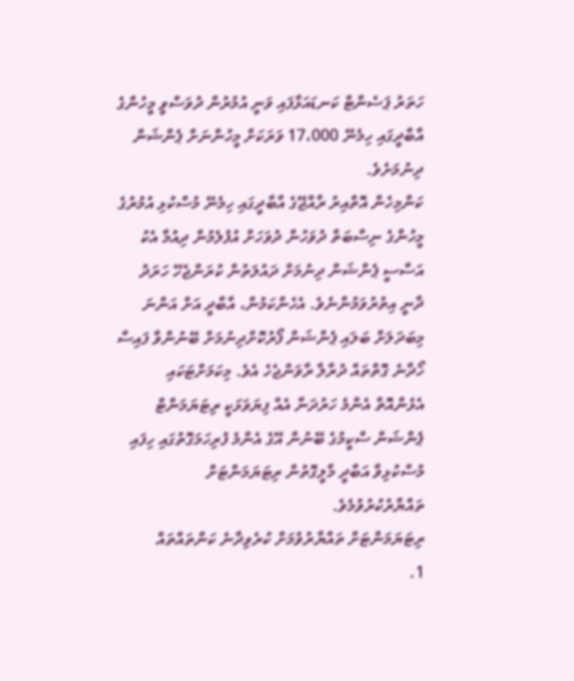ހަތަރު ޕަސެންޓް ކަނޑައަޅާފައި ވަނީ އުމުރުން ދުވަސްވީ މީހުންގެ އާބާދީގައި ހިމެނޭ 17،000 ވަރަކަށް މީހުންނަށް ޕެންޝަން ދިނުމަށެވެ.
ކަންމިހެން އޮތްއިރު ރާއްޖޭގެ އާބާދީގައި ހިމެނޭ މުސްކުޅި އުމުރުގެ މީހުންގެ ނިސްބަތް ދުވަހުން ދުވަހަށް އުފުލެމުން ދިއުމާ އެކު އަސާސީ ޕެންޝަން ދިނުމަށް ދައުލަތުން ކުރަންޖެހޭ ހަރަދު ދާނީ އިތުރުވަމުންނެވެ. އެހެންކަމުން، އާބާދީ އަށް އަންނަ މިބަދަލަށް ބަލައި ޕެންޝަން ފޯރުކޮށްދިނުމަށް ބޭނުންވާ ފައިސާ ހޯދާނެ ގޮތްތައް ދުރާލާ ރާވަންޖެހެ އެވެ. މިކަމަށްޓަކައި އެޅެންއޮތް އެންމެ ހަރުދަނާ އެއް ފިޔަވަޅަކީ ރިޓަޔަމަންޓް ޕެންޝަން ސްކީމުގެ ބޭނުން އޭގެ އެންމެ ފުރިހަމަގޮތުގައި ހިފައި މުސްކުޅިވާ އަބާދީ މާލީގޮތުން ރިޓަޔަމަންޓަށް ތައްޔާރުކުރުވުމެވެ.
ރިޓަޔަމަންޓަށް ތައްޔާރުވުމަށް ކުރެވިދާނެ ކަންތައްތައް
1.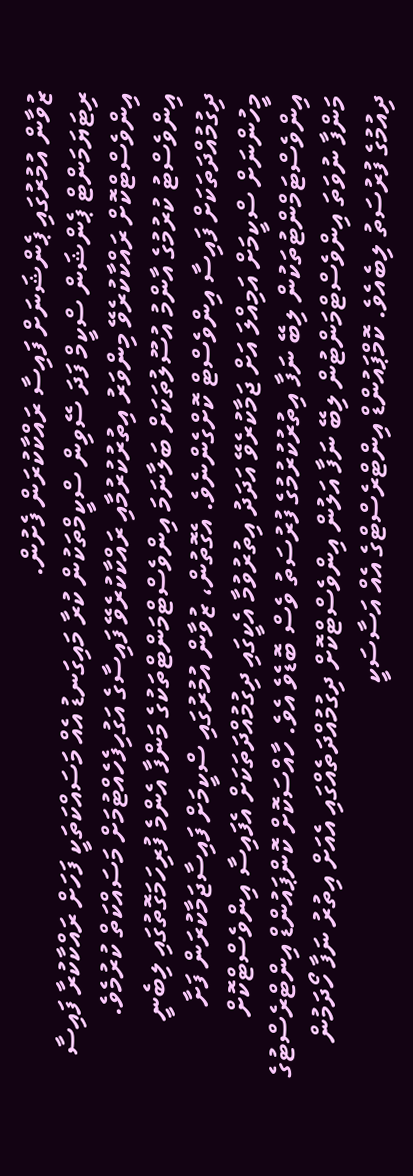ޒުވާން އުމުރުގައި ޕެންޝަނަށް ފައިސާ ރައްކާކުރަން ފެށުން.
ރިޓަޔަމަންޓް ޕެންޝަން ސްކީމް ފަދަ ސޭވިން ސްކީމްތަކުން ކުރާ މައިގަނޑު އެއް މަސައްކަތަކީ ފަހަށް ރައްކާކުރާ ފައިސާ އިންވެސްޓްކޮށް ރައްކާކުރެވޭ މިންވަރު އިތުރުކުރުމާއި ރައްކާކުރެވޭ ފައިސާގެ އަގުހިފެހެއްޓުމަށް މަސައްކަތް ކުރުމެވެ. އިންވެސްޓު ކުރުމުގެ އާންމު އުސޫލުތަކަށް ބަލާނަމަ އިންވެސްޓްމަންޓްތަކުގެ މަންފާ އެންމެ ފުރިހަމަގޮތުގައި ލިބެނީ ދިގުމުއްދަތަކަށް ފައިސާ އިންވެސްޓް ކޮށްގެންނެވެ. އެގޮތުން، ޒުވާން އުމުރުގައި ސްކީމަށް ފައިސާޖަމާކުރަން ފަށާ މީހުންނަށް ސްކީމަށް އަމިއްލަ އަށް ޖަމާކުރެވޭ އަދަދު އިތުރުވުމާ އެކީގައި ދިގުމުއްދަތަކަށް އެފައިސާ އިންވެސްޓްކޮށް އިންވެސްޓަމްންޓުތަކުން ލިބޭ ނަފާ އިތުރުކުރުމުގެ ފުރުސަތު ވެސް ބޮޑެވެ އެވެ. ހާއްސަކޮށް ކޮންޕައުންޑް އިންޓްރެސްޓުގެ މަންފާ ނުވަތަ އިންވެސްޓްމަންޓުން ލިބޭ ނަފާ އަލުން އިންވެސްޓްކޮށް ދިގުމުއްދަތެއްގައި އެއަށް އިތުރު ނަފާ ހޯދަމުން ދިއުމުގެ ފުރުސަތު ލިބެއެވެ. ކޮމްޕައުންޑް އިންޓްރެސްޓްގެ އެއް އަސާސަކީ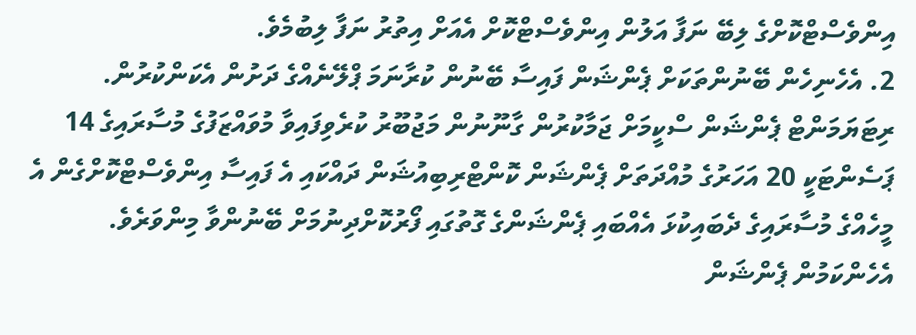އިންވެސްޓްކޮށްގެ ލިބޭ ނަފާ އަލުން އިންވެސްޓްކޮށް އެއަށް އިތުރު ނަފާ ލިބުމެވެ.
2. އެހެނިހެން ބޭނުންތަކަށް ޕެންޝަން ފައިސާ ބޭނުން ކުރާނަމަ ޕްލޭނެއްގެ ދަށުން އެކަންކުރުން.
ރިޓަޔަމަންޓް ޕެންޝަން ސްކީމަށް ޖަމާކުރުން ގާނޫނުން މަޖުބޫރު ކުރެވިފައިވާ މުވައްޒަފުގެ މުސާރައިގެ 14 ޕަސެންޓަކީ 20 އަހަރުގެ މުއްދަތަށް ޕެންޝަން ކޮންޓްރިބިއުޝަން ދައްކައި އެ ފައިސާ އިންވެސްޓްކޮށްގެން އެ މީހެއްގެ މުސާރައިގެ ދެބައިކުޅަ އެއްބައި ޕެންޝަންގެ ގޮތުގައި ފޯރުކޮށްދިނުމަށް ބޭނުންވާ މިންވަރެވެ. އެހެންކަމުން ޕެންޝަން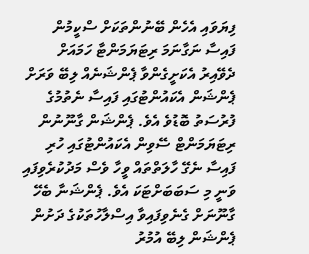ފިޔަވައި އެހެން ބޭނުންތަކަށް ސްކީމުން ފައިސާ ނަގާނަމަ ރިޓަޔަމަންޓާ ހަމައަށް ދެވޭއިރު އެކަށީގެންވާ ޕެންޝަނެއް ލިބޭ ވަރަށް ޕެންޝަން އެކައުންޓުގައި ފައިސާ ނެތުމުގެ ފުރުސަތު ބޮޑުވެ އެވެ. ޕެންޝަން ގާނޫނުން ރިޓަޔަމަންޓް ސޭވިން އެކައުންޓުގައި ހުރި ފައިސާ ނެގޭ ހާލަތްތައް ވީހާ ވެސް މަދުކުރެވިފައި ވަނީ މި ސަބަބަށްޓަކަ އެވެ. ޕެންޝަނާ ބެހޭ ގާނޫނަށް ގެނެވިފައިވާ އިސްލާހުތަކުގެ ދަށުން ޕެންޝަން ލިބޭ އުމުރު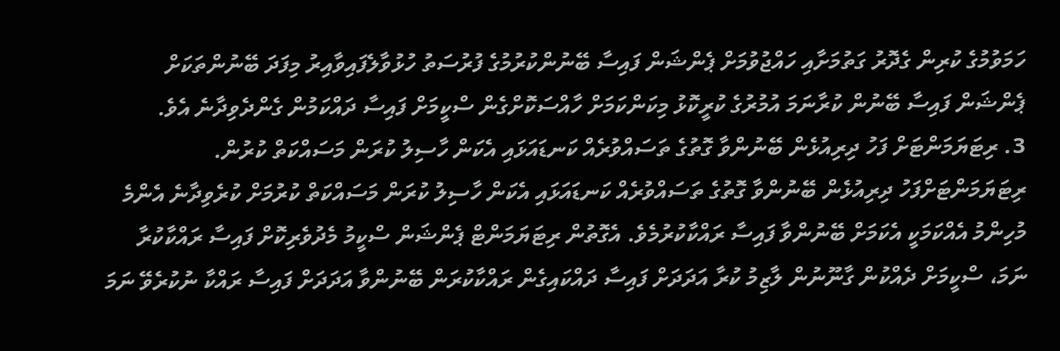ހަމަވުމުގެ ކުރިން ގެދޮރު ގަތުމަށާއި ހައްޖުވުމަށް ޕެންޝަން ފައިސާ ބޭނުންކުރުމުގެ ފުރުސަތު ހުޅުވާލެފައިވާއިރު މިފަދަ ބޭނުންތަކަށް ޕެންޝަން ފައިސާ ބޭނުން ކުރާނަމަ އުމުރުގެ ކުރީކޮޅު މިކަންކަމަށް ހާއްސަކޮށްގެން ސްކީމަށް ފައިސާ ދައްކަމުން ގެންދެވިދާނެ އެވެ.
3. ރިޓަޔަމަންޓަށް ފަހު ދިރިއުޅެން ބޭނުންވާ ގޮތުގެ ތަސައްވުރެއް ކަނޑައަޅައި އެކަން ހާސިލު ކުރަން މަސައްކަތް ކުރުން.
ރިޓަޔަމަންޓަށްފަހު ދިރިއުޅެން ބޭނުންވާ ގޮތުގެ ތަސައްވުރެއް ކަނޑައަޅައި އެކަން ހާސިލު ކުރަން މަސައްކަތް ކުރުމަށް ކުރެވިދާނެ އެންމެ މުހިންމު އެއްކަމަކީ އެކަމަށް ބޭނުންވާ ފައިސާ ރައްކާކުރުމެވެ. އެގޮތުން ރިޓަޔަމަންޓް ޕެންޝަން ސްކީމު މެދުވެރިކޮށް ފައިސާ ރައްކާކުރާ ނަމަ، ސްކީމަށް ދެއްކުން ގާނޫނުން ލާޒިމު ކުރާ އަދަދަށް ފައިސާ ދައްކައިގެން ރައްކާކުރަން ބޭނުންވާ އަދަދަށް ފައިސާ ރައްކާ ނުކުރެވޭ ނަމަ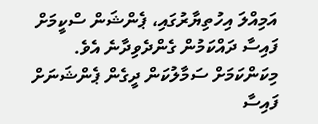އަމިއްލަ އިހުތިޔާރުގައި، ޕެންޝަން ސްކީމަށް ފައިސާ ދައްކަމުން ގެންދެވިދާނެ އެވެ.
މިކަންކަމަށް ސަމާލުކަން ދީގެން ޕެންޝަނަށް ފައިސާ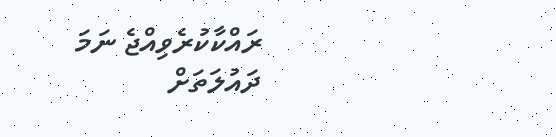ރައްކާކުރެވިއްޖެ ނަމަ ދައުލަތަށް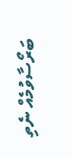ބަރޯސާވުމެއް ނެތި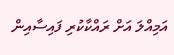އަމިއްލަ އަށް ރައްކާކުރި ފައިސާއިން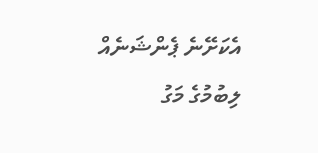އެކަށޭނެ ޕެންޝަނެއް ލިބުމުގެ މަގު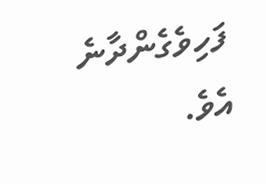ފަހިވެގެންދާނެ އެވެ.